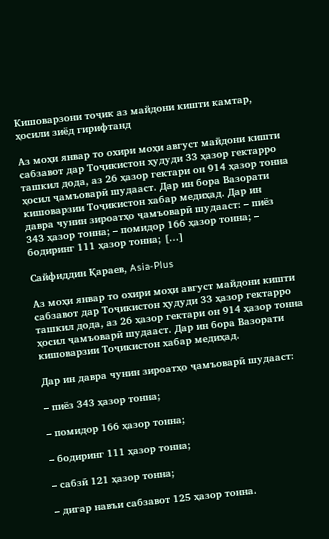Кишоварзони тоҷик аз майдони кишти камтар, ҳосили зиёд гирифтанд

Аз моҳи январ то охири моҳи август майдони кишти сабзавот дар Тоҷикистон ҳудуди 33 ҳазор гектарро ташкил дода, аз 26 ҳазор гектари он 914 ҳазор тонна ҳосил ҷамъоварӣ шудааст. Дар ин бора Вазорати кишоварзии Тоҷикистон хабар медиҳад. Дар ин давра чунин зироатҳо ҷамъоварӣ шудааст: – пиёз 343 ҳазор тонна; – помидор 166 ҳазор тонна; – бодиринг 111 ҳазор тонна; […]

Сайфиддин Қараев, Asia-Plus

Аз моҳи январ то охири моҳи август майдони кишти сабзавот дар Тоҷикистон ҳудуди 33 ҳазор гектарро ташкил дода, аз 26 ҳазор гектари он 914 ҳазор тонна ҳосил ҷамъоварӣ шудааст. Дар ин бора Вазорати кишоварзии Тоҷикистон хабар медиҳад.

Дар ин давра чунин зироатҳо ҷамъоварӣ шудааст:

– пиёз 343 ҳазор тонна;

– помидор 166 ҳазор тонна;

– бодиринг 111 ҳазор тонна;

– сабзӣ 121 ҳазор тонна;

– дигар навъи сабзавот 125 ҳазор тонна.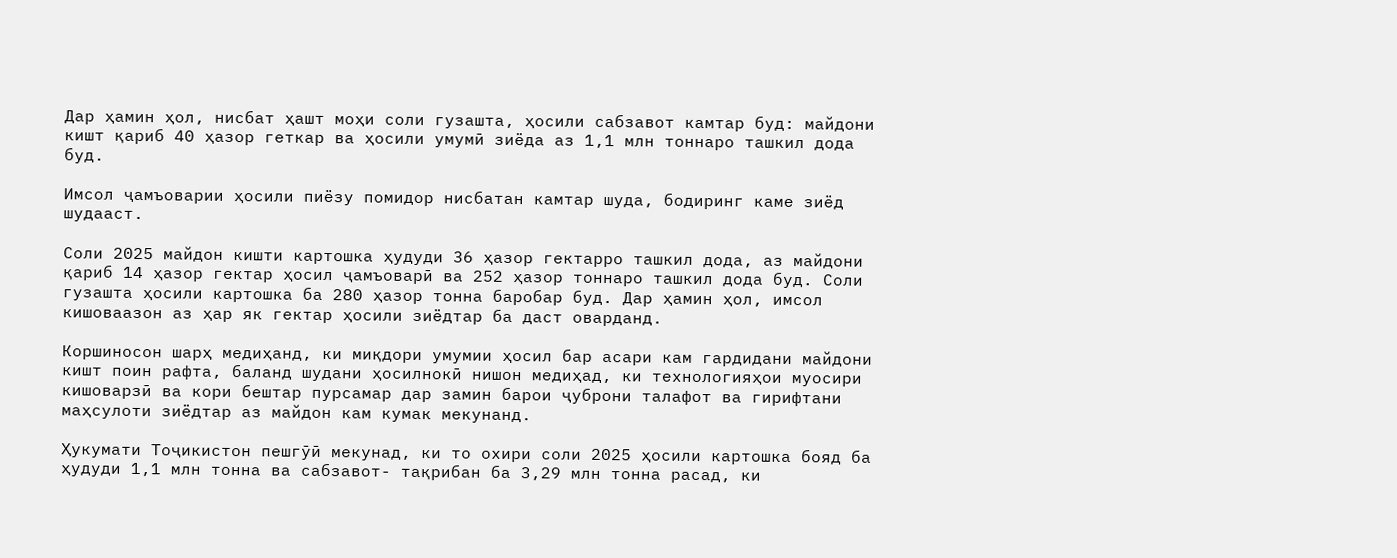Дар ҳамин ҳол, нисбат ҳашт моҳи соли гузашта, ҳосили сабзавот камтар буд: майдони кишт қариб 40 ҳазор геткар ва ҳосили умумӣ зиёда аз 1,1 млн тоннаро ташкил дода буд.

Имсол ҷамъоварии ҳосили пиёзу помидор нисбатан камтар шуда, бодиринг каме зиёд шудааст.

Соли 2025 майдон кишти картошка ҳудуди 36 ҳазор гектарро ташкил дода, аз майдони қариб 14 ҳазор гектар ҳосил ҷамъоварӣ ва 252 ҳазор тоннаро ташкил дода буд. Соли гузашта ҳосили картошка ба 280 ҳазор тонна баробар буд. Дар ҳамин ҳол, имсол кишоваазон аз ҳар як гектар ҳосили зиёдтар ба даст оварданд.

Коршиносон шарҳ медиҳанд, ки миқдори умумии ҳосил бар асари кам гардидани майдони кишт поин рафта, баланд шудани ҳосилнокӣ нишон медиҳад, ки технологияҳои муосири кишоварзӣ ва кори бештар пурсамар дар замин барои ҷуброни талафот ва гирифтани маҳсулоти зиёдтар аз майдон кам кумак мекунанд.

Ҳукумати Тоҷикистон пешгӯӣ мекунад, ки то охири соли 2025 ҳосили картошка бояд ба ҳудуди 1,1 млн тонна ва сабзавот- тақрибан ба 3,29 млн тонна расад, ки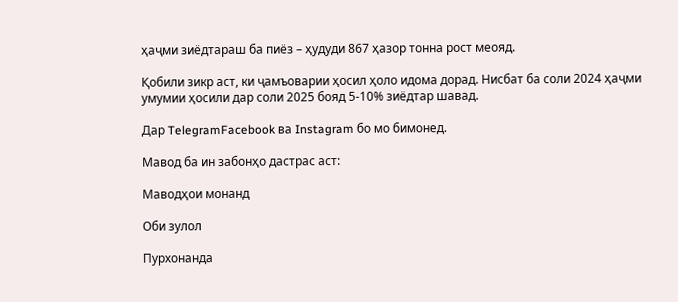ҳаҷми зиёдтараш ба пиёз – ҳудуди 867 ҳазор тонна рост меояд.

Қобили зикр аст, ки ҷамъоварии ҳосил ҳоло идома дорад. Нисбат ба соли 2024 ҳаҷми умумии ҳосили дар соли 2025 бояд 5-10% зиёдтар шавад.

Дар TelegramFacebook ва Instagram бо мо бимонед.

Мавод ба ин забонҳо дастрас аст:

Маводҳои монанд

Оби зулол

Пурхонанда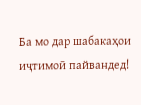Ба мо дар шабакаҳои иҷтимоӣ пайвандед!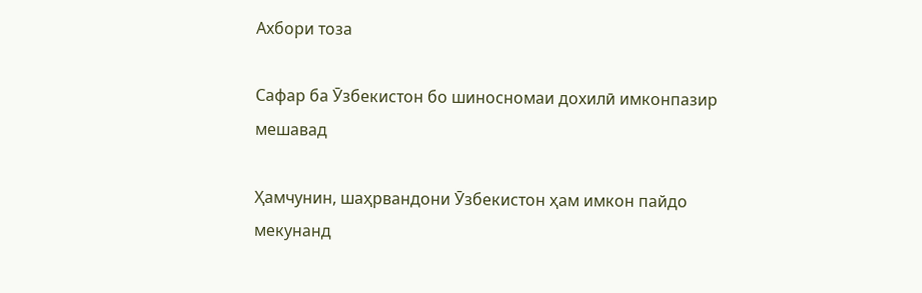Ахбори тоза

Сафар ба Ӯзбекистон бо шиносномаи дохилӣ имконпазир мешавад

Ҳамчунин, шаҳрвандони Ӯзбекистон ҳам имкон пайдо мекунанд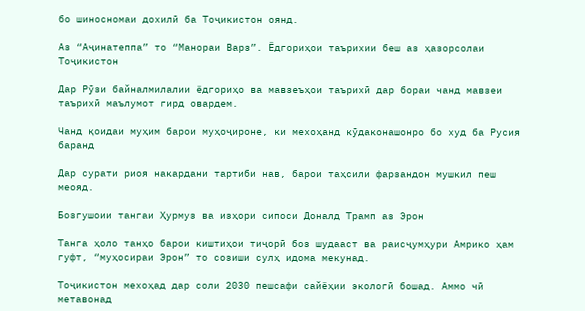бо шиносномаи дохилӣ ба Тоҷикистон оянд.

Аз “Аҷинатеппа” то “Манораи Варз”. Ёдгориҳои таърихии беш аз ҳазорсолаи Тоҷикистон

Дар Рӯзи байналмилалии ёдгориҳо ва мавзеъҳои таърихӣ дар бораи чанд мавзеи таърихӣ маълумот гирд овардем.

Чанд қоидаи муҳим барои муҳоҷироне, ки мехоҳанд кӯдаконашонро бо худ ба Русия баранд

Дар сурати риоя накардани тартиби нав, барои таҳсили фарзандон мушкил пеш меояд.

Бозгушоии тангаи Ҳурмуз ва изҳори сипоси Доналд Трамп аз Эрон

Танга ҳоло танҳо барои киштиҳои тиҷорӣ боз шудааст ва раисҷумҳури Амрико ҳам гуфт, “муҳосираи Эрон” то созиши сулҳ идома мекунад.

Тоҷикистон мехоҳад дар соли 2030 пешсафи сайёҳии экологӣ бошад. Аммо чӣ метавонад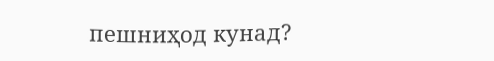пешниҳод кунад?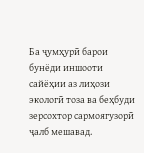Ба ҷумҳурӣ барои бунёди иншооти сайёҳии аз лиҳози экологӣ тоза ва беҳбуди зерсохтор сармоягузорӣ ҷалб мешавад.